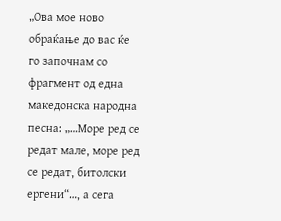„Ова мое ново обраќање до вас ќе го започнам со фрагмент од една македонска народна песна: „…Море ред се редат мале, море ред се редат, битолски ергени“…, а сега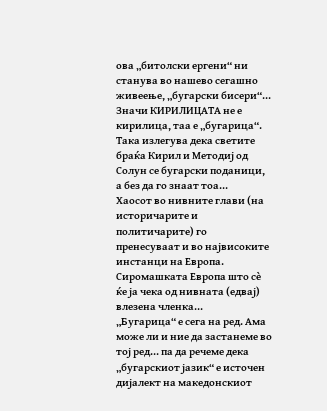ова „битолски ергени“ ни станува во нашево сегашно живеење, „бугарски бисери“...
Значи КИРИЛИЦАТА не е кирилица, таа е „бугарица“. Така излегува дека светите браќа Кирил и Методиј од Солун се бугарски поданици, а без да го знаат тоа...
Хаосот во нивните глави (на историчарите и политичарите) го пренесуваат и во највисоките инстанци на Европа. Сиромашката Европа што сè ќе ја чека од нивната (едвај) влезена членка...
„Бугарица“ е сега на ред. Ама може ли и ние да застанеме во тој ред... па да речеме дека „бугарскиот јазик“ е источен дијалект на македонскиот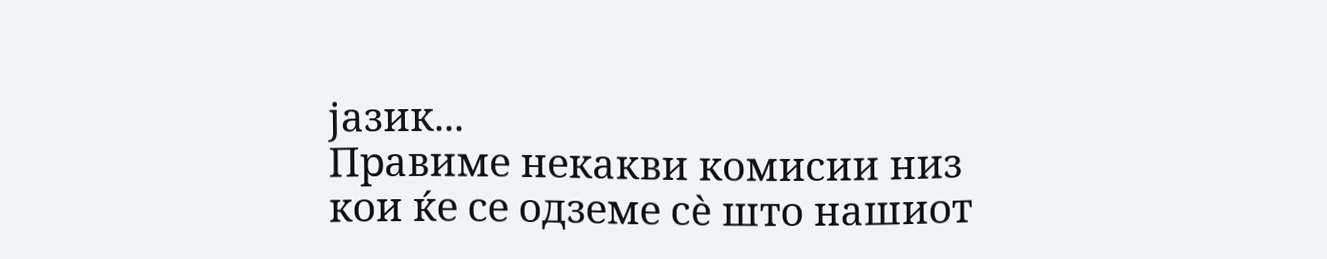јазик...
Правиме некакви комисии низ кои ќе се одземе сè што нашиот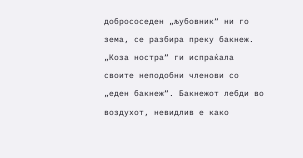добрососеден „љубовник“ ни го зема, се разбира преку бакнеж. „Коза ностра“ ги испраќала своите неподобни членови со „еден бакнеж“. Бакнежот лебди во воздухот, невидлив е како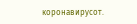коронавирусот.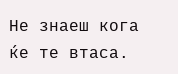Не знаеш кога ќе те втаса.